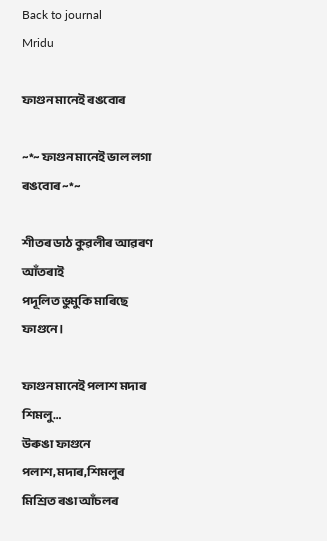Back to journal
Mridu

ফাগুন মানেই ৰঙবোৰ

~*~ ফাগুন মানেই ভাল লগা ৰঙবোৰ ~*~

শীতৰ ডাঠ কুৱলীৰ আৱৰণ আঁতৰাই
পদূলিত ভুমুকি মাৰিছে ফাগুনে।

ফাগুন মানেই পলাশ মদাৰ শিমলু…
উৰুঙা ফাগুনে পলাশ,মদাৰ,শিমলুৰ
মিশ্ৰিত ৰঙা আঁচলৰ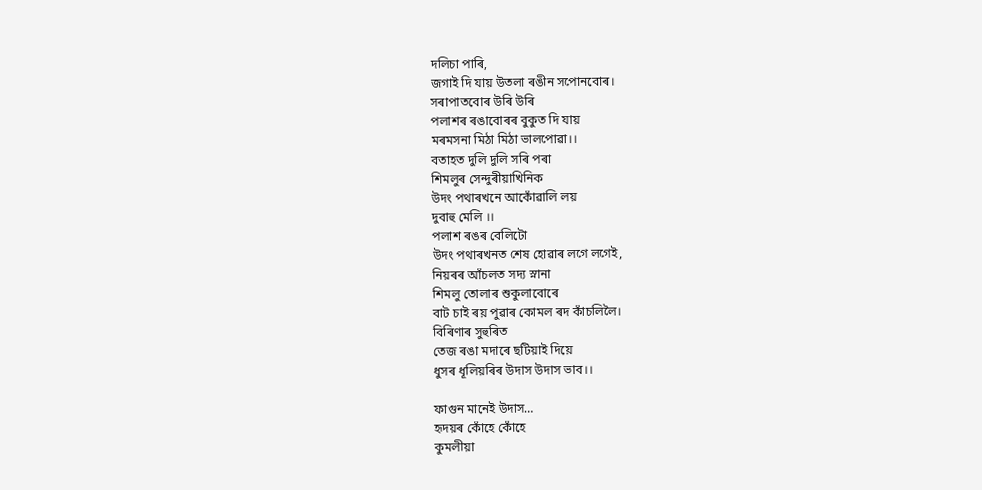দলিচা পাৰি,
জগাই দি যায় উতলা ৰঙীন সপোনবোৰ।
সৰাপাতবোৰ উৰি উৰি
পলাশৰ ৰঙাবোৰৰ বুকুত দি যায়
মৰমসনা মিঠা মিঠা ভালপোৱা।।
বতাহত দুলি দুলি সৰি পৰা
শিমলুৰ সেন্দুৰীয়াখিনিক
উদং পথাৰখনে আকোঁৱালি লয়
দুবাহু মেলি ।।
পলাশ ৰঙৰ বেলিটো
উদং পথাৰখনত শেষ হোৱাৰ লগে লগেই,
নিয়ৰৰ আঁচলত সদ্য স্নানা
শিমলু তোলাৰ শুকুলাবোৰে
বাট চাই ৰয় পুৱাৰ কোমল ৰদ কাঁচলিলৈ।
বিৰিণাৰ সুহুৰিত
তেজ ৰঙা মদাৰে ছটিয়াই দিয়ে
ধুসৰ ধূলিয়ৰিৰ উদাস উদাস ভাব।।

ফাগুন মানেই উদাস…
হৃদয়ৰ কোঁহে কোঁহে
কুমলীয়া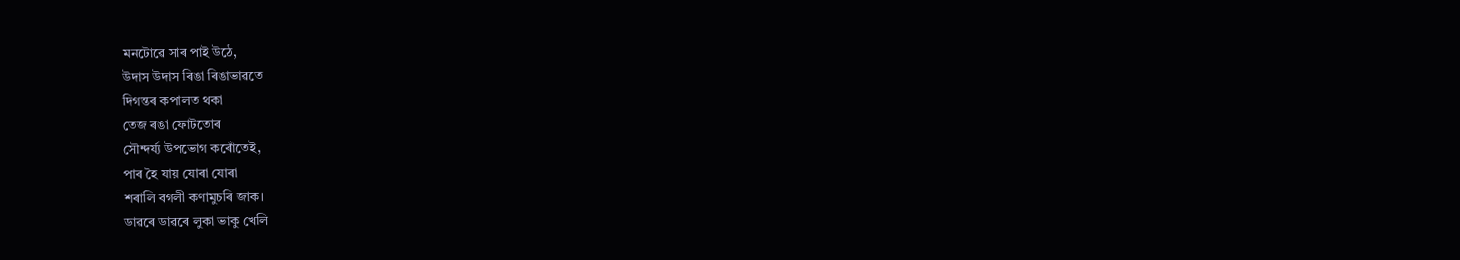মনটোৱে সাৰ পাই উঠে,
উদাস উদাস ৰিঙা ৰিঙাভাৱতে
দিগন্তৰ কপালত থকা
তেজ ৰঙা ফোটতোৰ
সৌন্দৰ্য্য উপভোগ কৰোঁতেই,
পাৰ হৈ যায় যোৰা যোৰা
শৰালি বগলী কণামুচৰি জাক।
ডাৱৰে ডাৱৰে লুকা ভাকু খেলি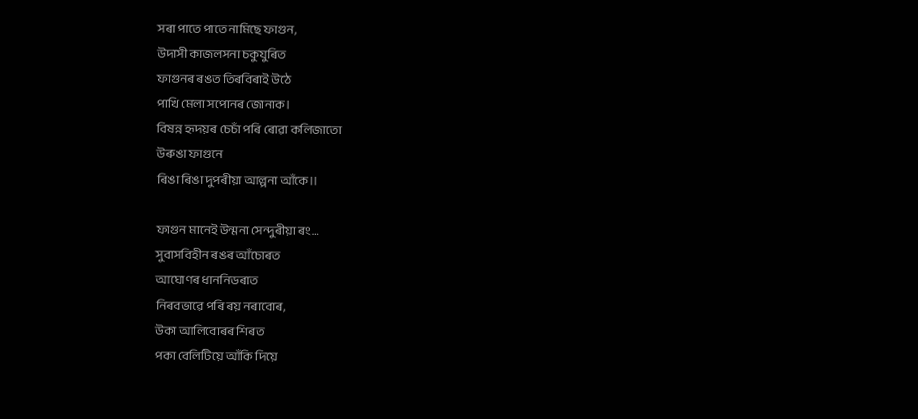সৰা পাতে পাতে নামিছে ফাগুন,
উদাসী কাজলসনা চকুযুৰিত
ফাগুনৰ ৰঙত তিৰবিৰাই উঠে
পাখি মেলা সপোনৰ জোনাক।
বিষন্ন হৃদয়ৰ চেচাঁ পৰি ৰোৱা কলিজাতো
উৰুঙা ফাগুনে
ৰিঙা ৰিঙা দুপৰীয়া আল্পনা আঁকে।।

ফাগুন মানেই উন্মনা সেন্দুৰীয়া ৰং…
সুবাসবিহীন ৰঙৰ আঁচোৰত
আঘোণৰ ধাননিডৰাত
নিৰবভাৱে পৰি ৰয় নৰাবোৰ,
উকা আলিবোৰৰ শিৰত
পকা বেলিটিয়ে আঁকি দিয়ে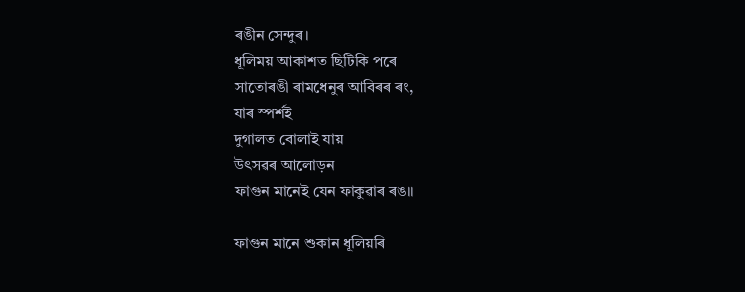ৰঙীন সেন্দুৰ।
ধূলিময় আকাশত ছিটিকি পৰে
সাতোৰঙী ৰামধেনুৰ আবিৰৰ ৰং,
যাৰ স্পৰ্শই
দুগালত বোলাই যায়
উৎসৱৰ আলোড়ন
ফাগুন মানেই যেন ফাকুৱাৰ ৰঙ।।

ফাগুন মানে শুকান ধূলিয়ৰি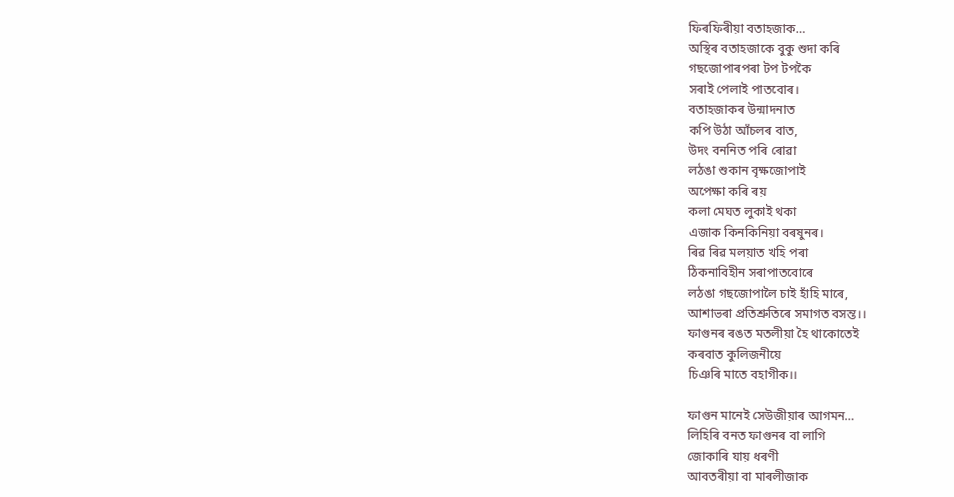ফিৰফিৰীয়া বতাহজাক…
অস্থিৰ বতাহজাকে বুকু শুদা কৰি
গছজোপাৰপৰা টপ টপকৈ
সৰাই পেলাই পাতবোৰ।
বতাহজাকৰ উন্মাদনাত
কপি উঠা আঁচলৰ বাত,
উদং বননিত পৰি ৰোৱা
লঠঙা শুকান বৃক্ষজোপাই
অপেক্ষা কৰি ৰয়
কলা মেঘত লুকাই থকা
এজাক কিনকিনিয়া বৰষুনৰ।
ৰিৱ ৰিৱ মলয়াত খহি পৰা
ঠিকনাবিহীন সৰাপাতবোৰে
লঠঙা গছজোপালৈ চাই হাঁহি মাৰে,
আশাভৰা প্ৰতিশ্ৰুতিৰে সমাগত বসন্ত।।
ফাগুনৰ ৰঙত মতলীয়া হৈ থাকোতেই
কৰবাত কুলিজনীয়ে
চিঞৰি মাতে বহাগীক।।

ফাগুন মানেই সেউজীয়াৰ আগমন…
লিহিৰি বনত ফাগুনৰ বা লাগি
জোকাৰি যায় ধৰণী
আবতৰীয়া বা মাৰলীজাক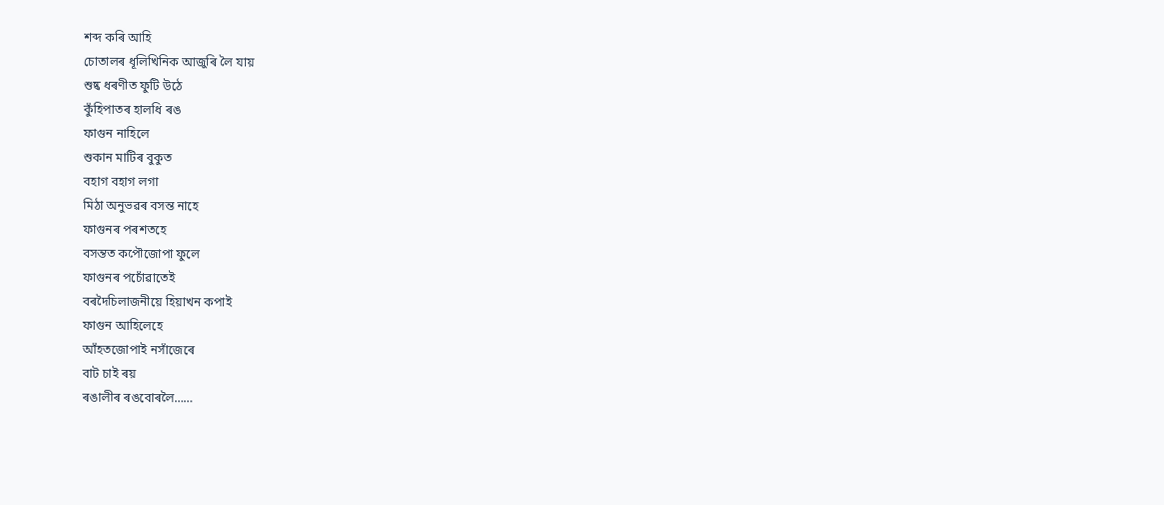শব্দ কৰি আহি
চোতালৰ ধূলিখিনিক আজুৰি লৈ যায়
শুষ্ক ধৰণীত ফুটি উঠে
কুঁহিপাতৰ হালধি ৰঙ
ফাগুন নাহিলে
শুকান মাটিৰ বুকুত
বহাগ বহাগ লগা
মিঠা অনুভৱৰ বসন্ত নাহে
ফাগুনৰ পৰশতহে
বসন্তত কপৌজোপা ফুলে
ফাগুনৰ পচোঁৱাতেই
বৰদৈচিলাজনীয়ে হিয়াখন কপাই
ফাগুন আহিলেহে
আঁহতজোপাই নসাঁজেৰে
বাট চাই ৰয়
ৰঙালীৰ ৰঙবোৰলৈ……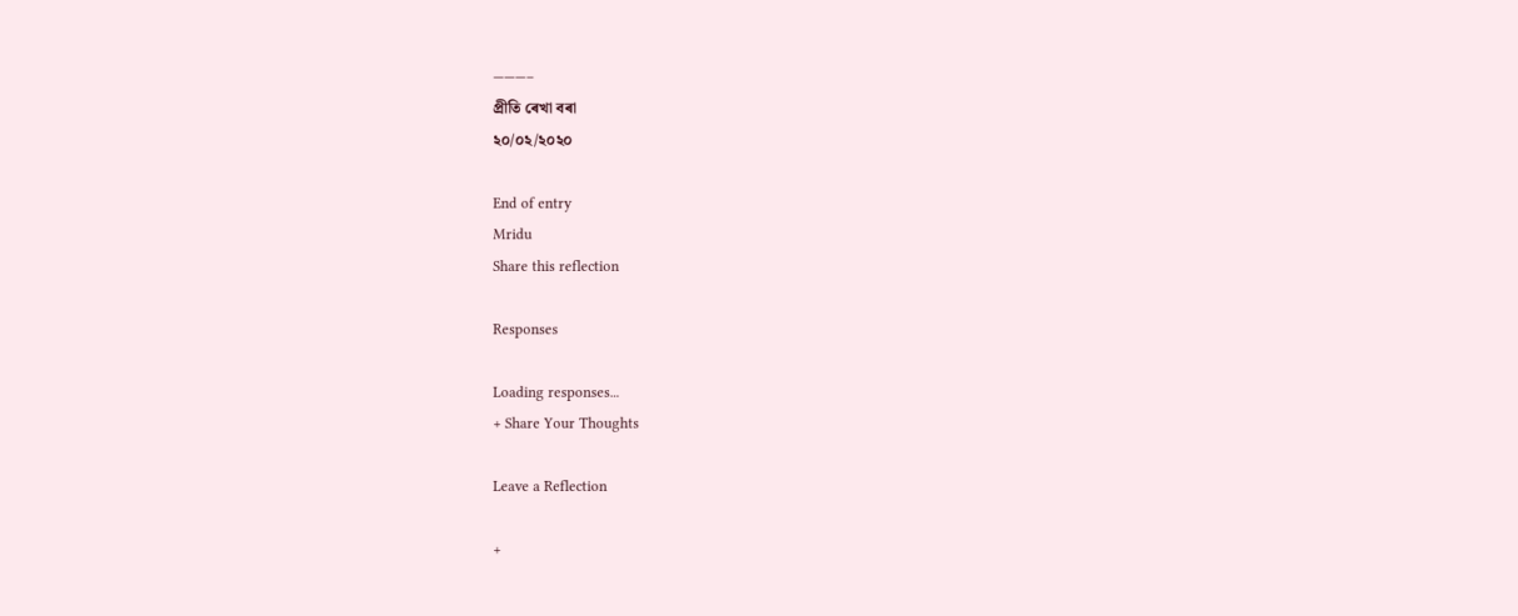———–
প্ৰীতি ৰেখা বৰা
২০/০২/২০২০

End of entry
Mridu
Share this reflection

Responses

Loading responses...
+ Share Your Thoughts

Leave a Reflection

+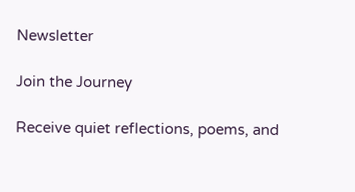Newsletter

Join the Journey

Receive quiet reflections, poems, and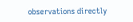observations directly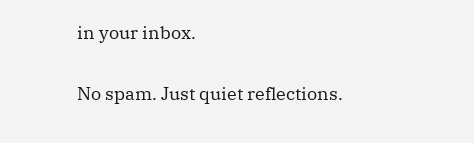in your inbox.

No spam. Just quiet reflections.